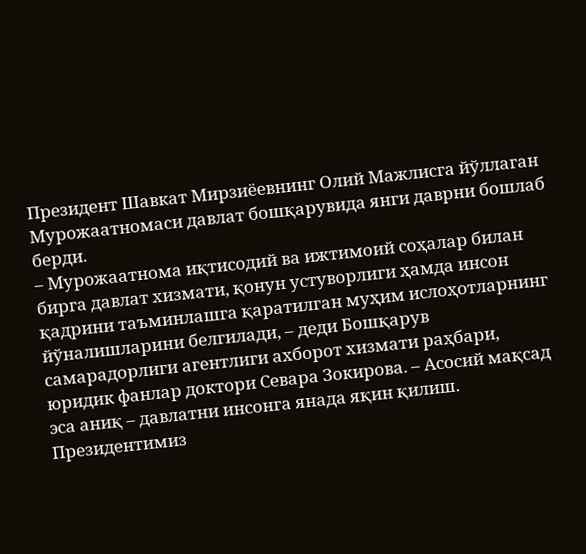Президент Шавкат Мирзиёевнинг Олий Мажлисга йўллаган Мурожаатномаси давлат бошқарувида янги даврни бошлаб берди.
– Мурожаатнома иқтисодий ва ижтимоий соҳалар билан бирга давлат хизмати, қонун устуворлиги ҳамда инсон қадрини таъминлашга қаратилган муҳим ислоҳотларнинг йўналишларини белгилади, – деди Бошқарув самарадорлиги агентлиги ахборот хизмати раҳбари, юридик фанлар доктори Севара Зокирова. – Асосий мақсад эса аниқ – давлатни инсонга янада яқин қилиш.
Президентимиз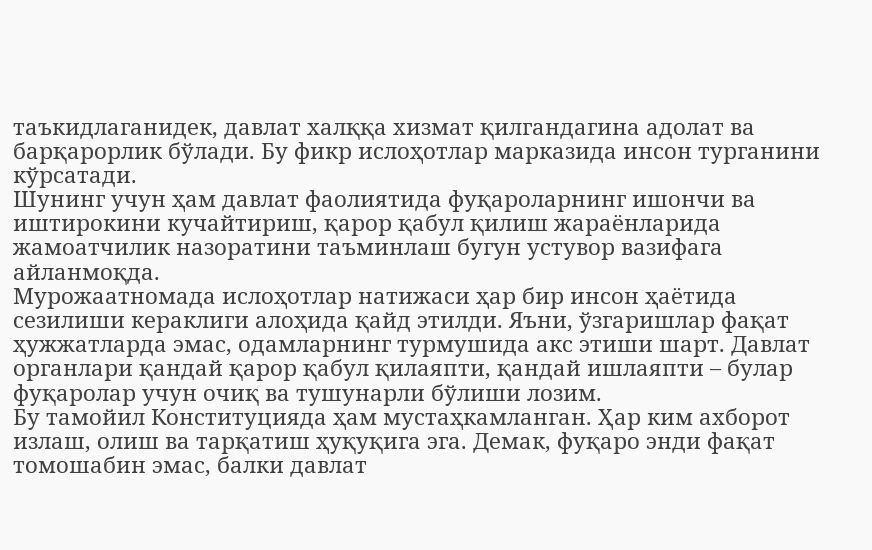таъкидлаганидек, давлат халққа хизмат қилгандагина адолат ва барқарорлик бўлади. Бу фикр ислоҳотлар марказида инсон турганини кўрсатади.
Шунинг учун ҳам давлат фаолиятида фуқароларнинг ишончи ва иштирокини кучайтириш, қарор қабул қилиш жараёнларида жамоатчилик назоратини таъминлаш бугун устувор вазифага айланмоқда.
Мурожаатномада ислоҳотлар натижаси ҳар бир инсон ҳаётида сезилиши кераклиги алоҳида қайд этилди. Яъни, ўзгаришлар фақат ҳужжатларда эмас, одамларнинг турмушида акс этиши шарт. Давлат органлари қандай қарор қабул қилаяпти, қандай ишлаяпти – булар фуқаролар учун очиқ ва тушунарли бўлиши лозим.
Бу тамойил Конституцияда ҳам мустаҳкамланган. Ҳар ким ахборот излаш, олиш ва тарқатиш ҳуқуқига эга. Демак, фуқаро энди фақат томошабин эмас, балки давлат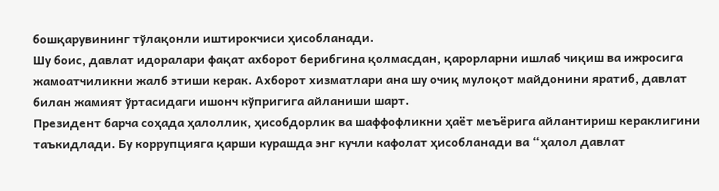бошқарувининг тўлақонли иштирокчиси ҳисобланади.
Шу боис, давлат идоралари фақат ахборот берибгина қолмасдан, қарорларни ишлаб чиқиш ва ижросига жамоатчиликни жалб этиши керак. Ахборот хизматлари ана шу очиқ мулоқот майдонини яратиб, давлат билан жамият ўртасидаги ишонч кўпригига айланиши шарт.
Президент барча соҳада ҳалоллик, ҳисобдорлик ва шаффофликни ҳаёт меъёрига айлантириш кераклигини таъкидлади. Бу коррупцияга қарши курашда энг кучли кафолат ҳисобланади ва “ҳалол давлат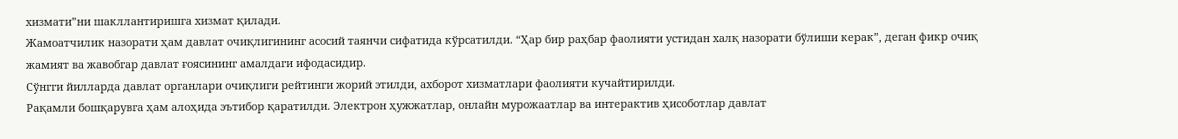хизмати”ни шакллантиришга хизмат қилади.
Жамоатчилик назорати ҳам давлат очиқлигининг асосий таянчи сифатида кўрсатилди. “Ҳар бир раҳбар фаолияти устидан халқ назорати бўлиши керак”, деган фикр очиқ жамият ва жавобгар давлат ғоясининг амалдаги ифодасидир.
Сўнгги йилларда давлат органлари очиқлиги рейтинги жорий этилди, ахборот хизматлари фаолияти кучайтирилди.
Рақамли бошқарувга ҳам алоҳида эътибор қаратилди. Электрон ҳужжатлар, онлайн мурожаатлар ва интерактив ҳисоботлар давлат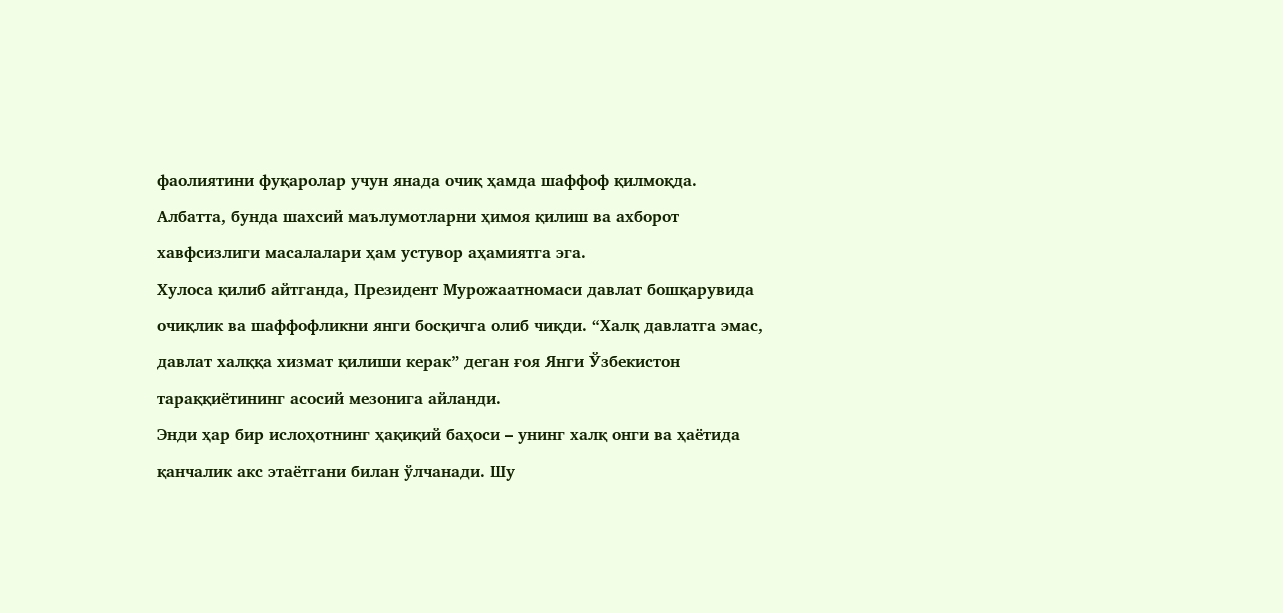фаолиятини фуқаролар учун янада очиқ ҳамда шаффоф қилмоқда.
Албатта, бунда шахсий маълумотларни ҳимоя қилиш ва ахборот хавфсизлиги масалалари ҳам устувор аҳамиятга эга.
Хулоса қилиб айтганда, Президент Мурожаатномаси давлат бошқарувида очиқлик ва шаффофликни янги босқичга олиб чиқди. “Халқ давлатга эмас, давлат халққа хизмат қилиши керак” деган ғоя Янги Ўзбекистон тараққиётининг асосий мезонига айланди.
Энди ҳар бир ислоҳотнинг ҳақиқий баҳоси – унинг халқ онги ва ҳаётида қанчалик акс этаётгани билан ўлчанади. Шу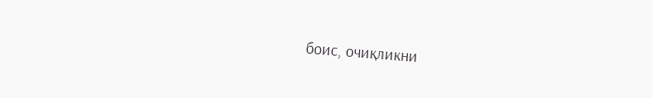боис, очиқликни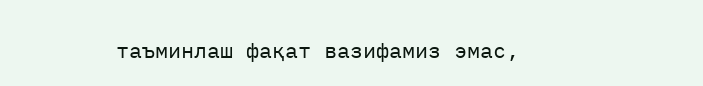таъминлаш фақат вазифамиз эмас,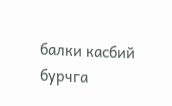балки касбий бурчга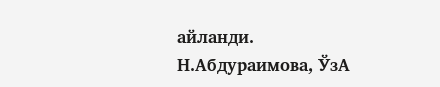айланди.
Н.Абдураимова, ЎзА